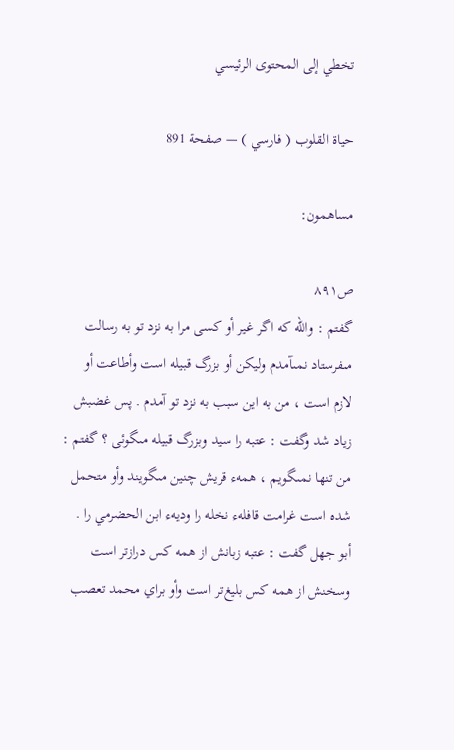تخطي إلى المحتوى الرئيسي

حياة القلوب ( فارسي ) — صفحة 891

مساهمون:

ص٨٩١
گفتم : واللّه كه اگر غير أو كسى مرا به نزد تو به رسالت مىفرستاد نمىآمدم وليكن أو بزرگ قبيله است وأطاعت أو لازم است ، من به اين سبب به نزد تو آمدم . پس غضبش زياد شد وگفت : عتبه را سيد وبزرگ قبيله مىگوئى ؟ گفتم : من تنها نمىگويم ، همهء قريش چنين مىگويند وأو متحمل شده است غرامت قافلهء نخله را وديهء ابن الحضرمي را . أبو جهل گفت : عتبه زبانش از همه كس درازتر است وسخنش از همه كس بليغ‌تر است وأو براي محمد تعصب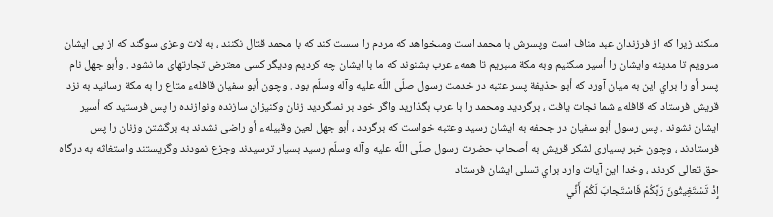مىكند زيرا كه از فرزندان عبد مناف است وپسرش با محمد است ومىخواهد كه مردم را سست كند كه با محمد قتال نكنند ، به لات وعزى سوگند كه از پى ايشان مىرويم تا مدينه وايشان را أسير مىكنيم وبه مكة مىبريم تا همهء عرب بشنوند كه ما با ايشان چه كرديم وديگر كسى معترض تجارتهاى ما نشود . وأبو جهل نام پسر أو را براي اين به ميان آورد كه أبو حذيفة پسر عتبه در خدمت رسول صلّى اللّه عليه وآله وسلّم بود . وچون أبو سفيان قافلهء متاع را به مكة رسانيد به نزد قريش فرستاد كه قافلهء شما نجات يافت ، برگرديد ومحمد را با عرب بگذاريد واگر خود بر نمىگرديد زنان وكنيزان سازنده ونوازنده را پس فرستيد كه أسير ايشان نشوند . پس رسول أبو سفيان در جحفه به ايشان رسيد وعتبه خواست كه برگردد ، أبو جهل لعين وقبيلهء أو راضى نشدند به برگشتن وزنان را پس فرستادند ، وچون خبر بسيارى لشكر قريش به أصحاب حضرت رسول صلّى اللّه عليه وآله وسلّم رسيد بسيار ترسيدند وجزع نمودند وگريستند واستغاثه به درگاه حق تعالى كردند ، وخدا اين آيات وارد براي تسلى ايشان فرستاد
إِذْ تَسْتَغِيثُونَ رَبَّكُمْ فَاسْتَجابَ لَكُمْ أَنِّي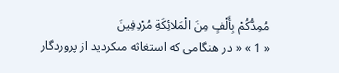مُمِدُّكُمْ بِأَلْفٍ مِنَ الْمَلائِكَةِ مُرْدِفِينَ
« 1 » « در هنگامى كه استغاثه مىكرديد از پروردگار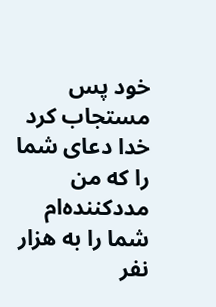خود پس مستجاب كرد خدا دعاى شما را كه من مددكننده‌ام شما را به هزار نفر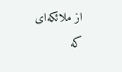از ملائكه‌اى كه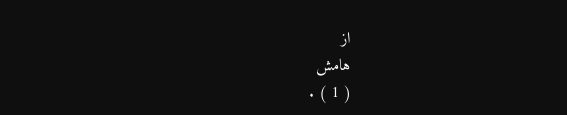از
هامش
( 1 ) .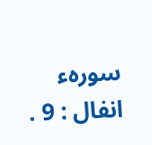سورهء انفال : 9 .